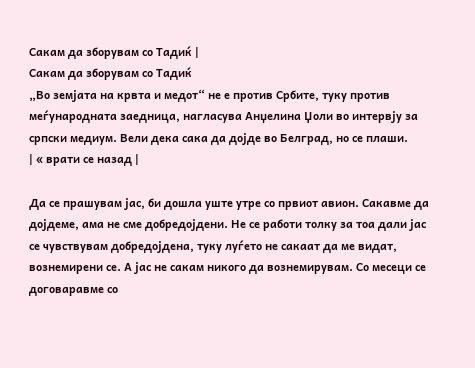Сакам да зборувам со Тадиќ |
Сакам да зборувам со Тадиќ
„Во земјата на крвта и медот“ не е против Србите, туку против меѓународната заедница, нагласува Анџелина Џоли во интервју за српски медиум. Вели дека сака да дојде во Белград, но се плаши.
| « врати се назад |

Да се прашувам јас, би дошла уште утре со првиот авион. Сакавме да дојдеме, ама не сме добредојдени. Не се работи толку за тоа дали јас се чувствувам добредојдена, туку луѓето не сакаат да ме видат, вознемирени се. А јас не сакам никого да вознемирувам. Со месеци се договаравме со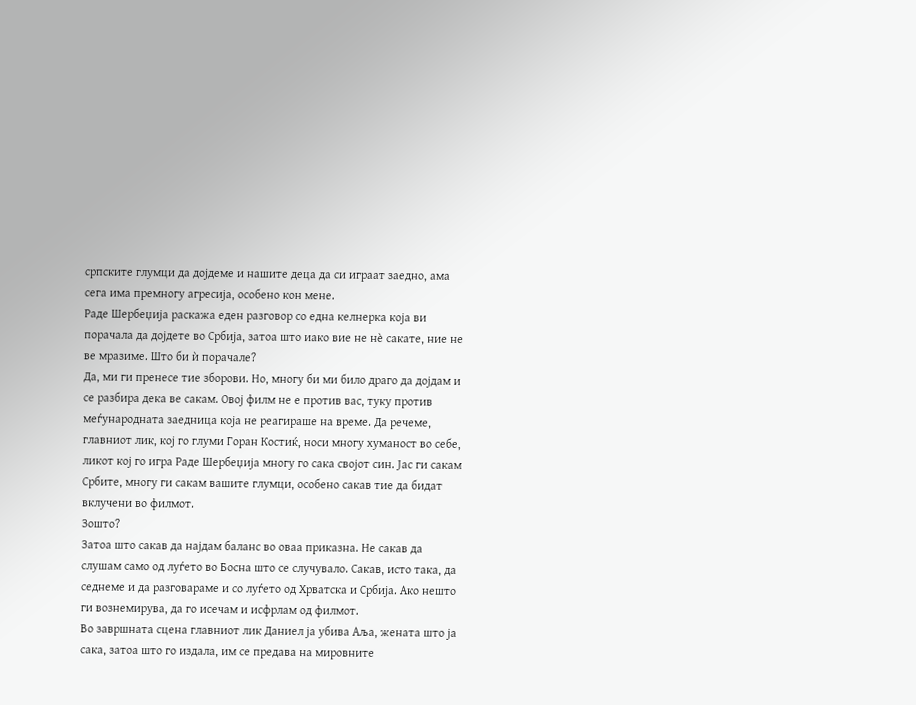српските глумци да дојдеме и нашите деца да си играат заедно, ама сега има премногу агресија, особено кон мене.
Раде Шербеџија раскажа еден разговор со една келнерка која ви порачала да дојдете во Србија, затоа што иако вие не нè сакате, ние не ве мразиме. Што би ѝ порачале?
Да, ми ги пренесе тие зборови. Но, многу би ми било драго да дојдам и се разбира дека ве сакам. Овој филм не е против вас, туку против меѓународната заедница која не реагираше на време. Да речеме, главниот лик, кој го глуми Горан Костиќ, носи многу хуманост во себе, ликот кој го игра Раде Шербеџија многу го сака својот син. Јас ги сакам Србите, многу ги сакам вашите глумци, особено сакав тие да бидат вклучени во филмот.
Зошто?
Затоа што сакав да најдам баланс во оваа приказна. Не сакав да слушам само од луѓето во Босна што се случувало. Сакав, исто така, да седнеме и да разговараме и со луѓето од Хрватска и Србија. Ако нешто ги вознемирува, да го исечам и исфрлам од филмот.
Во завршната сцена главниот лик Даниел ја убива Аља, жената што ја сака, затоа што го издала, им се предава на мировните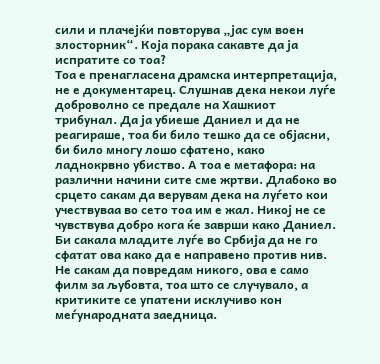сили и плачејќи повторува „јас сум воен злосторник“. Која порака сакавте да ја испратите со тоа?
Тоа е пренагласена драмска интерпретација, не е документарец. Слушнав дека некои луѓе доброволно се предале на Хашкиот трибунал. Да ја убиеше Даниел и да не реагираше, тоа би било тешко да се објасни, би било многу лошо сфатено, како ладнокрвно убиство. А тоа е метафора: на различни начини сите сме жртви. Длабоко во срцето сакам да верувам дека на луѓето кои учествуваа во сето тоа им е жал. Никој не се чувствува добро кога ќе заврши како Даниел. Би сакала младите луѓе во Србија да не го сфатат ова како да е направено против нив. Не сакам да повредам никого, ова е само филм за љубовта, тоа што се случувало, а критиките се упатени исклучиво кон меѓународната заедница.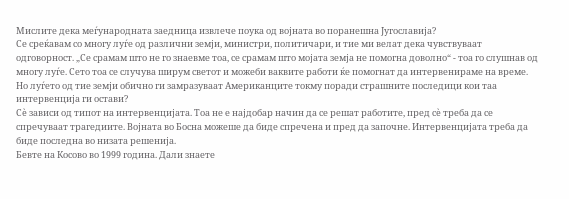Мислите дека меѓународната заедница извлече поука од војната во поранешна Југославија?
Се среќавам со многу луѓе од различни земји, министри, политичари, и тие ми велат дека чувствуваат одговорност. „Се срамам што не го знаевме тоа, се срамам што мојата земја не помогна доволно“ - тоа го слушнав од многу луѓе. Сето тоа се случува ширум светот и можеби ваквите работи ќе помогнат да интервенираме на време.
Но луѓето од тие земји обично ги замразуваат Американците токму поради страшните последици кои таа интервенција ги остави?
Сè зависи од типот на интервенцијата. Тоа не е најдобар начин да се решат работите, пред сè треба да се спречуваат трагедиите. Војната во Босна можеше да биде спречена и пред да започне. Интервенцијата треба да биде последна во низата решенија.
Бевте на Косово во 1999 година. Дали знаете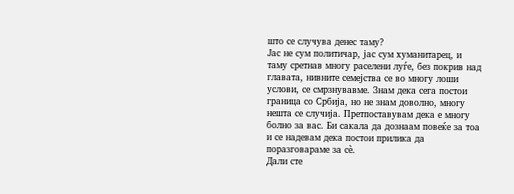што се случува денес таму?
Јас не сум политичар, јас сум хуманитарец, и таму сретнав многу раселени луѓе, без покрив над главата, нивните семејства се во многу лоши услови, се смрзнувавме. Знам дека сега постои граница со Србија, но не знам доволно, многу нешта се случија. Претпоставувам дека е многу болно за вас. Би сакала да дознаам повеќе за тоа и се надевам дека постои прилика да поразговараме за сè.
Дали сте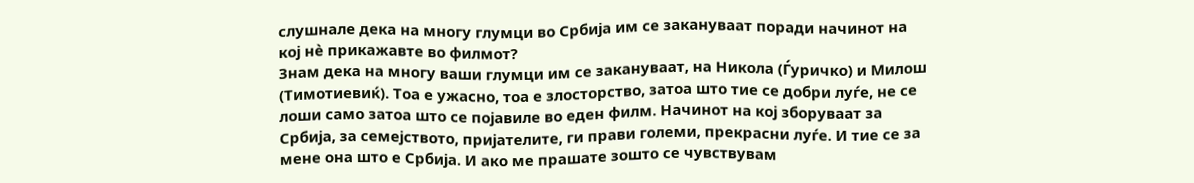слушнале дека на многу глумци во Србија им се закануваат поради начинот на кој нè прикажавте во филмот?
Знам дека на многу ваши глумци им се закануваат, на Никола (Ѓуричко) и Милош (Тимотиевиќ). Тоа е ужасно, тоа е злосторство, затоа што тие се добри луѓе, не се лоши само затоа што се појавиле во еден филм. Начинот на кој зборуваат за Србија, за семејството, пријателите, ги прави големи, прекрасни луѓе. И тие се за мене она што е Србија. И ако ме прашате зошто се чувствувам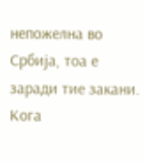непожелна во Србија, тоа е заради тие закани. Кога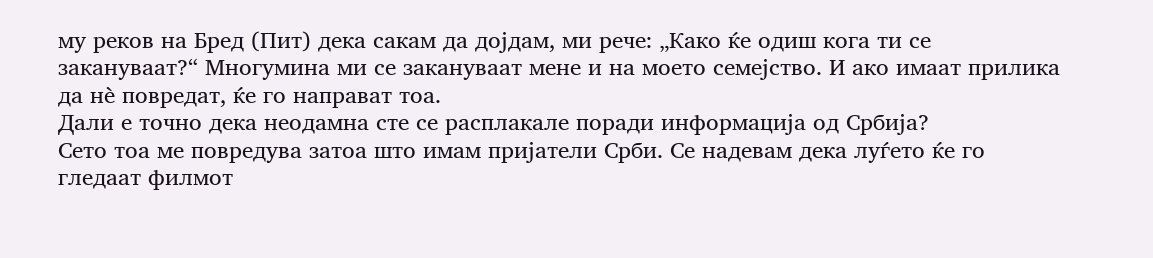му реков на Бред (Пит) дека сакам да дојдам, ми рече: „Како ќе одиш кога ти се закануваат?“ Многумина ми се закануваат мене и на моето семејство. И ако имаат прилика да нè повредат, ќе го направат тоа.
Дали е точно дека неодамна сте се расплакале поради информација од Србија?
Сето тоа ме повредува затоа што имам пријатели Срби. Се надевам дека луѓето ќе го гледаат филмот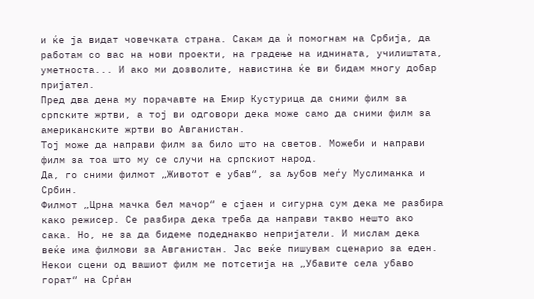и ќе ја видат човечката страна. Сакам да ѝ помогнам на Србија, да работам со вас на нови проекти, на градење на иднината, училиштата, уметноста... И ако ми дозволите, навистина ќе ви бидам многу добар пријател.
Пред два дена му порачавте на Емир Кустурица да сними филм за српските жртви, а тој ви одговори дека може само да сними филм за американските жртви во Авганистан.
Тој може да направи филм за било што на светов. Можеби и направи филм за тоа што му се случи на српскиот народ.
Да, го сними филмот „Животот е убав“, за љубов меѓу Муслиманка и Србин.
Филмот „Црна мачка бел мачор“ е сјаен и сигурна сум дека ме разбира како режисер. Се разбира дека треба да направи такво нешто ако сака. Но, не за да бидеме подеднакво непријатели. И мислам дека веќе има филмови за Авганистан. Јас веќе пишувам сценарио за еден.
Некои сцени од вашиот филм ме потсетија на „Убавите села убаво горат“ на Срѓан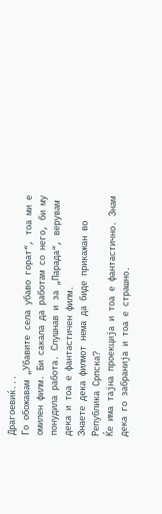Драгоевиќ...
Го обожавам „Убавите села убаво горат“, тоа ми е омилен филм. Би сакала да работам со него, би му понудила работа. Слушнав и за „Парада“, верувам дека и тоа е фантастичен филм.
Знаете дека филмот нема да биде прикажан во Република Српска?
Ќе има тајна проекција и тоа е фантастично. Знам дека го забранија и тоа е страшно.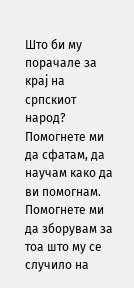Што би му порачале за крај на српскиот народ?
Помогнете ми да сфатам, да научам како да ви помогнам. Помогнете ми да зборувам за тоа што му се случило на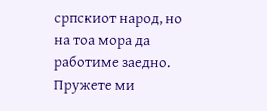српскиот народ, но на тоа мора да работиме заедно. Пружете ми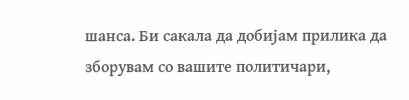шанса. Би сакала да добијам прилика да зборувам со вашите политичари,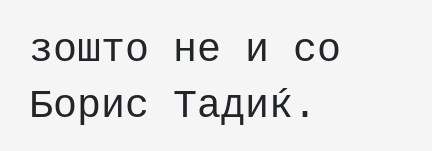зошто не и со Борис Тадиќ.